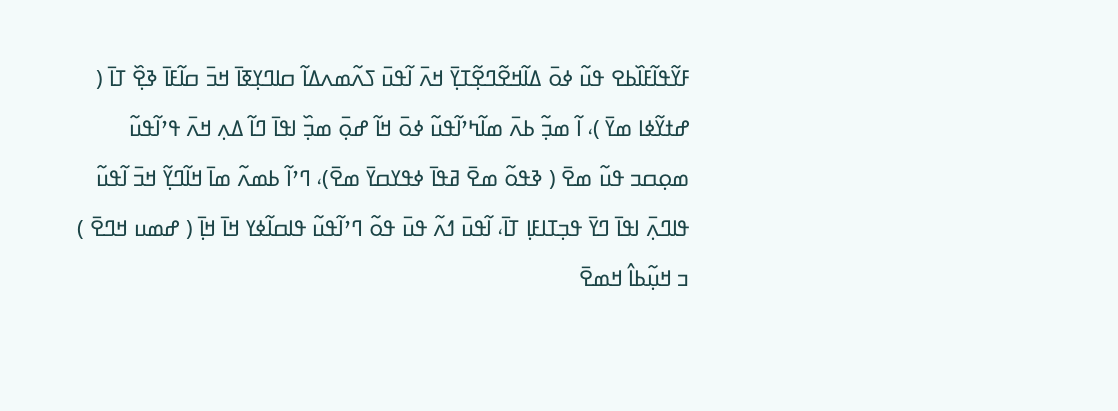ߓߌ߬ߟߊ߬ߓߊ߰ߕߐ ߟߎ߬ ߦߋ߫ ߡߊ߬ߞߐ߬ߣߐ߲߬ߠߌ߲߫ ߞߍ߫ ߊ߬ߟߎ߫ ߖߍ߬ߘߍߡߊ߬ ߛߊߣߌ߲ߧߊ߫ ߞߏ߫ ߛߊ߬ߓߊ߫ ߢߐ߲߰ ߠߊ߫ ( ߝߙߌ߬ߦߊ ߘߌ߫ )، ߊ߬ ߘߏ߲߬ ߕߍ߫ ߘߊ߬ߤߴߊ߬ߟߎ߬ ߦߋ߫ ߞߊ߬ ߝߋ߲߫ ߘߏ߲߰ ߊߟߊ߫ ߣߊ߬ ߡߍ߲ ߞߍ߫ ߟߴߊ߬ߟߎ߬ ߘߋ߲ߛߏ ߟߎ߬ ߘߐ߫ ( ߢߟߋ߬ ߘߐ߫ ߥߟߊ߫ ߦߟߌߛߌ߫ ߘߐ߫)، ߣߴߊ߬ ߕߘߍ߬ ߘߊ߫ ߞߊ߬ߣߌ߲߬ ߞߏ߫ ߊ߬ߟߎ߬ ߟߊߣߍ߲߫ ߊߟߊ߫ ߣߌ߫ ߟߏ߲ߠߊߓߊ߲ ߠߊ߫، ߊ߬ߟߎ߫ ߗߍ߬ ߟߎ߫ ߟߋ߬ ߣߴߊ߬ߟߎ߬ ߟߊߛߊ߬ߦߌ ߞߊ߫ ߞߊ߲߫ ( ߝߘߎ ߞߣߐ߫ ) ߏ ߞߎ߲߬ߕߊ߮ ߞߘߐ߫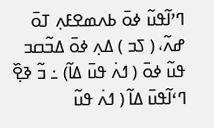ߣߴߊ߬ߟߎ߬ ߦߋ߫ ߕߍߘߐߓߍ߲ ߠߋ߫ ߝߍ߬، ( ߖߏ ) ߡߍ߲ ߦߋ߫ ߡߏ߬ߛߏ ߟߎ߬ ߦߋ߫ ( ߗߍ߭ ߟߎ߫ ߡߊ߬) ߸ ߏ߬ ߢߐ߲߰ ߣߵߊ߬ߟߎ߫ ߡߊ߬ ( ߗߍ߭ ߟߎ߬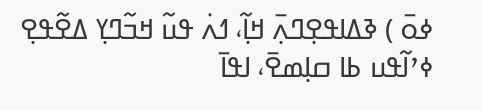ߦߋ߫ ) ߢߡߊߟߐ߲ߣߍ߲߫ ߞߊ߲߬، ߗߍ߭ ߟߎ߬ ߞߏ߬ߣߌ߲ ߡߐ߬ߟߐ߲ ߦߴߊ߬ߟߎ ߕߊ ߛߊ߲ߘߐ߫، ߊߟߊ߫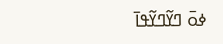ߦߋ߫ ߣߌ߬ߣߌ߬ߟߊ߫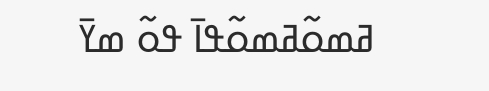ߥߘߋ߬ߥߘߋ߬ߟߊ߫ ߟߋ߬ ߘߌ߫